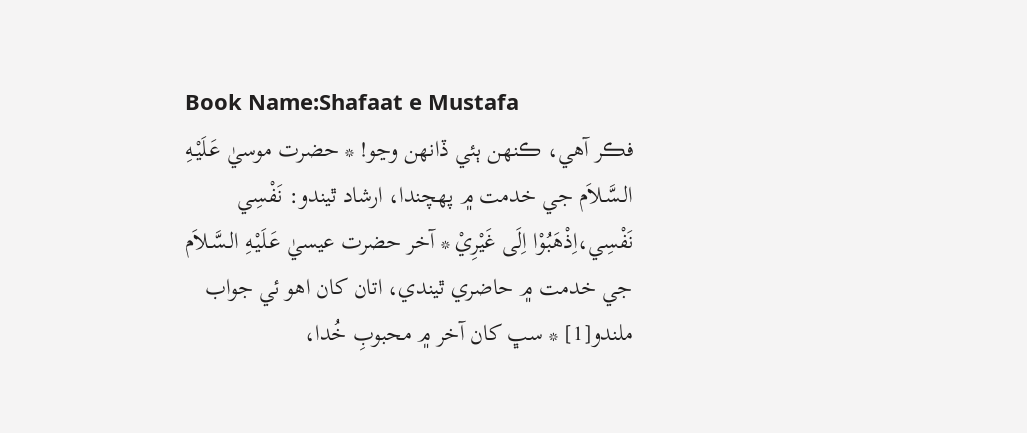Book Name:Shafaat e Mustafa
فڪر آهي، ڪنهن ٻئي ڏانهن وڃو! * حضرت موسيٰ عَـلَيْـهِ الـسَّـلاَم جي خدمت ۾ پهچندا، ارشاد ٿيندو: نَفْسِي نَفْسِي،اِذْهَبُوْا اِلَى غَيْرِيْ * آخر حضرت عيسيٰ عَـلَيْـهِ الـسَّـلاَم جي خدمت ۾ حاضري ٿيندي، اتان کان اهو ئي جواب ملندو[1] * سڀ کان آخر ۾ محبوبِ خُدا،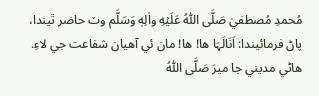مُحمدِ مُصطفيٰ صَلَّى اللّٰهُ عَلَيۡهِ واٰلِهٖ وَسَلَّم وٽ حاضر ٿيندا، پاڻ فرمائيندا: اَنَالَہَا ها! ها! مان ئي آهيان شفاعت جي لاءِ. هاڻي مديني جا ميرَ صَلَّى اللّٰهُ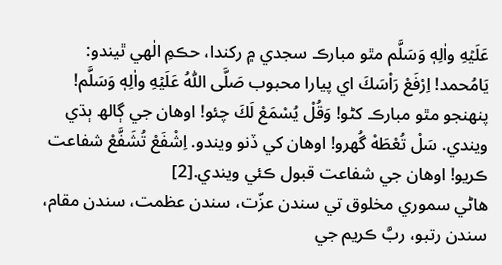عَلَيۡهِ واٰلِهٖ وَسَلَّم مٿو مبارڪ سجدي ۾ رکندا، حڪمِ الٰهي ٿيندو: يَامُحمد! اِرْفَعْ رَاْسَكَ اي پيارا محبوب صَلَّى اللّٰهُ عَلَيۡهِ واٰلِهٖ وَسَلَّم! پنهنجو مٿو مبارڪ کڻو! وَقُلْ يُسْمَعْ لَكَ چئو! اوهان جي ڳالھ ٻڌي ويندي. سَلْ تُعْطَهْ گُهرو! اوهان کي ڏنو ويندو. اِشْفَعْ تُشَفَّعْ شفاعت ڪريو! اوهان جي شفاعت قبول ڪئي ويندي.[2]
هاڻي سموري مخلوق تي سندن عزّت، سندن عظمت، سندن مقام، سندن رتبو، ربَّ ڪريم جي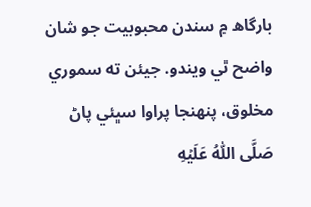بارگاھ ۾ سندن محبوبيت جو شان واضح ٿي ويندو. جيئن ته سموري مخلوق، پنهنجا پراوا سڀئي پاڻ صَلَّى اللّٰهُ عَلَيۡهِ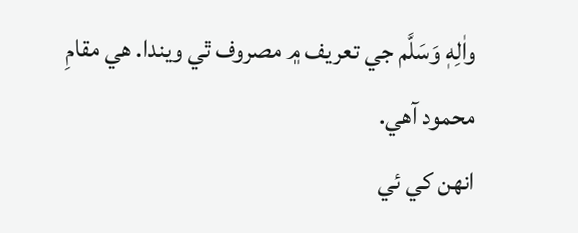واٰلِهٖ وَسَلَّم جي تعريف ۾ مصروف ٿي ويندا. هي مقامِ محمود آهي.
انهن کي ئي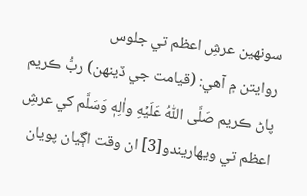سونهين عرشِ اعظم تي جلوس
روايتن ۾ آهي: (قيامت جي ڏينهن) ربُّ ڪريم پاڻ ڪريم صَلَّى اللّٰهُ عَلَيۡهِ واٰلِهٖ وَسَلَّم کي عرشِ اعظم تي ويهاريندو[3] ان وقت اڳيان پويان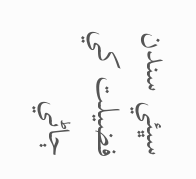سڀئي سندن فضيلت کي ڄاڻي